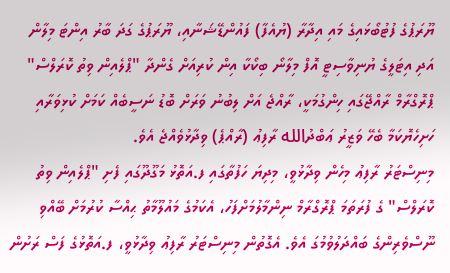ޔޫރަޕުގެ ފުޓުބޯޅައިގެ މައި އިދާރާ (ޔުއެފާ) ފައުންޑޭޝަނާއި، ޔޫރަޕުގެ ގަދަ ބާރު އިންޓަ މިލާން އަދި އިޓަލީގެ ޔުނިވާސިޓީ އޮފް މިލާނޯ ބިކޯކާ އިން ކުރިއަށް ގެންދާ "ޕްލެއިން ވިތު ކޮރަލްސް" ޕްރޮގްރާމް ރާއްޖޭގައި ހިންގުމަކީ، ރާއްޖެ އަށް ލިބުނު ވަރަށް ބޮޑު ނަސީބެއް ކަމަށް ކުޅިވަރާއި ހަށިހެޔޮކަމާ ބެހޭ ވަޒީރު ޢަބްދުالله ރާފިޢު (ރާއްޕެ) ވިދާޅުވެއްޖެ އެވެ.
މިނިސްޓަރު ރާފިޢު މިހެން ވިދާޅުވީ، މިދިޔަ ހަފުތާގައި ފ.އަތޮޅު މަގޫދޫގައި ފެށި "ޕްލެއިން ވިތު ކޮރަލްސް" ގެ ފުރަތަމަ ޕްރޮގްރާމް ނިންމާލުމަށްފަހު، އެކަމުގެ މައުލޫމާތު ޙިއްސާ ކުރުމަށް ބޭއްވި ނޫސްވެރިންގެ ބައްދަލުވުމުގަ އެވެ. އެގޮތުން މިނިސްޓަރު ރާފިޢު ވިދާޅުވީ، ފ.އަތޮޅުގެ ފަސް ރަށުން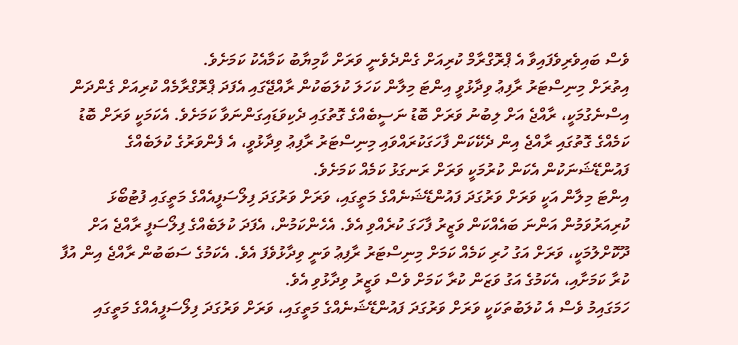ވެސް ބައިވެރިވެފައިވާ އެ ޕްރޮގްރާމް ކުރިއަށް ގެންދެވެނީ ވަރަށް ކާމިޔާބު ކަމާއެކު ކަމަށެވެ.
އިތުރަށް މިނިސްޓަރު ރާފިޢު ވިދާޅުވީ އިންޓަ މިލާން ކަހަލަ ކުލަބަކުން ރާއްޖޭގައި އެފަދަ ޕްރޮގްރާމެއް ކުރިއަށް ގެންދަން އިސްނެގުމަކީ، ރާއްޖެ އަށް ލިބުނު ވަރަށް ބޮޑު ނަސީބެއްގެ ގޮތުގައި ދެކިވަޑައިގަންނަވާ ކަމަށެވެ. އެކަމަކީ ވަރަށް ބޮޑު ކަމެއްގެ ގޮތުގައި ރާއްޖެ އިން ދެކޭކަން ފާހަގަކުރައްވައި މިނިސްޓަރު ރާފިޢު ވިދާޅުވީ، އެ ފެންވަރުގެ ކުލަބެއްގެ ފައުންޑޭޝަނަކުން އެކަން ކުރުމަކީ ވަރަށް ރަނގަޅު ކަމެއް ކަމަށެވެ.
އިންޓަ މިލާން އަކީ ވަރަށް ވަރުގަދަ ފައުންޑޭޝަނެއްގެ މަތީގައި، ވަރަށް ވަރުގަދަ ފިލޯސަފީއެއްގެ މަތީގައި ފުޓުބޯޅަ ކުރިއަރުވަމުން އަންނަ ބައެއްކަން ވަޒީރު ފާހަގަ ކުރެއްވި އެވެ. އެހެންކަމުން، އެފަދަ ކުލަބެއްގެ ފިލޯސަފީ ރާއްޖެ އަށް ދޫކޮށްލުމަކީ، ވަރަށް އަގު ހުރި ކަމެއް ކަމަށް މިނިސްޓަރު ރާފިޢު ވަނީ ވިދާޅުވެފަ އެވެ. އެކަމުގެ ސަބަބުން ރާއްޖެ އިން އުފާ ކުރާ ކަމަށާއި، އެކަމުގެ އަގު ވަޒަން ކުރާ ކަމަށް ވެސް ވަޒީރު ވިދާޅުވި އެވެ.
ހަމަގައިމު ވެސް އެ ކުލަބުތަކަކީ ވަރަށް ވަރުގަދަ ފައުންޑޭޝަނެއްގެ މަތީގައި، ވަރަށް ވަރުގަދަ ފިލޯސަފީއެއްގެ މަތީގައި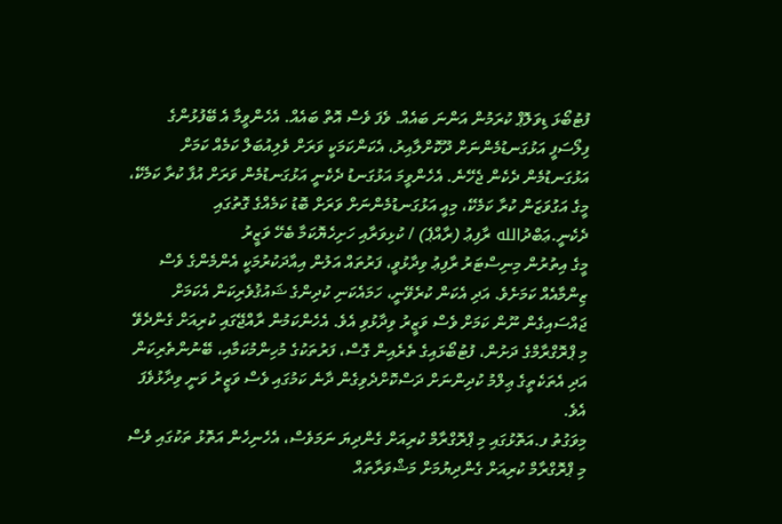ފުޓުބޯޅަ ޑިވަލޮޕް ކުރަމުން އަންނަ ބައެއް. ވެފަ ވެސް އޮތް ބައެއް. އެހެންވީމާ އެ ބޭފުޅުންގެ ފިލޯސަފީ އަޅުގަނޑުމެންނަށް ދޫކޮށްލާއިރު، އެކަންކަމަކީ ވަރަށް ވެލިއުބަލް ކަމެއް ކަމަށް އަޅުގަނޑުމެން ދެކެން ޖެހޭނެ. އެހެންވީމަ އަޅުގަނޑު ދެކެނީ އަޅުގަނޑުމެން ވަރަށް އުފާ ކުރާ ކަމެކޭ، މީގެ އަގުވަޒަން ކުރާ ކަމެކޭ، މިއީ އަޅުގަނޑުމެންނަށް ވަރަށް ބޮޑު ކަމެއްގެ ގޮތުގައި ދެކެނީ.ޢަބްދުالله ރާފިޢު (ރާއްޕެ) / ކުޅިވަރާއި ހަށިހެޔޮކަމާ ބެހޭ ވަޒީރު
މީގެ އިތުރުން މިނިސްޓަރު ރާފިޢު ވިދާޅުވީ، ފަރުތައް އަލުން އިއާދަކުރުމަކީ އެންމެންގެ ވެސް ޒިންމާއެއް ކަމަށެވެ. އަދި އެކަން ކުރެވޭނީ، ހަމައެކަނި ކުދިންގެ ޝައުޤުވެރިކަން އެކަމަށް ޖައްސައިގެން ނޫން ކަމަށް ވެސް ވަޒީރު ވިދާޅުވި އެވެ. އެހެންކަމުން ރާއްޖޭގައި ކުރިއަށް ގެންދެވޭ މި ޕްރޮގްރާމްގެ ދަށުން، ފުޓުބޯޅައިގެ ތެރެއިން ގޮސް، ފަރުތަކުގެ މުހިންމުކަމާއި، ބޭނުންތެރިކަން އަދި އެތަކެތީގެ ޢިލްމު ކުދިންނަށް ދަސްކޮށްދެވިގެން ދާނެ ކަމުގައި ވެސް ވަޒީރު ވަނީ ވިދާޅުވެފަ އެވެ.
މިވަގުތު ފ.އަތޮޅުގައި މި ޕްރޮގްރާމް ކުރިއަށް ގެންދިޔަ ނަމަވެސް، އެހެނިހެން އަތޮޅު ތަކުގައި ވެސް މި ޕްރޮގްރާމް ކުރިއަށް ގެންދިޔުމަށް މަޝްވަރާތައް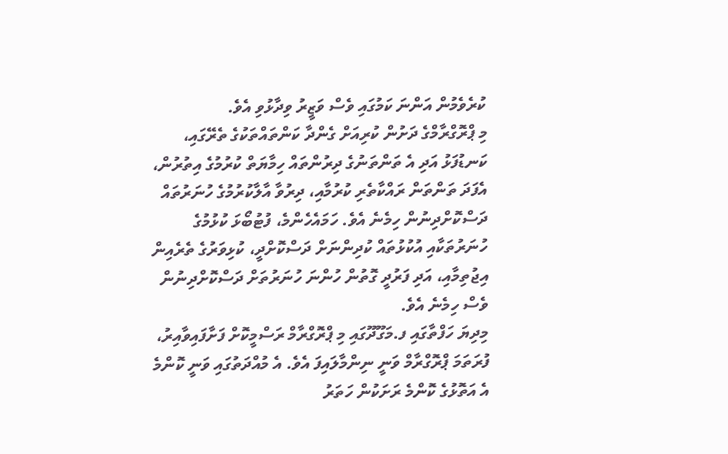ކުރެވެމުން އަންނަ ކަމުގައި ވެސް ވަޒީރު ވިދާޅުވި އެވެ.
މި ޕްރޮގްރާމްގެ ދަށުން ކުރިއަށް ގެންދާ ކަންތައްތަކުގެ ތެރޭގައި، ކަނޑުފަޅު އަދި އެ ތަންތަނުގެ ދިރުންތައް ހިމާޔަތް ކުރުމުގެ އިތުރުން، އެފަދަ ތަންތަން ރައްކާތެރި ކުރުމާއި، ދިރުވާ އާލާކުރުމުގެ ހުނަރުތައް ދަސްކޮށްދިނުން ހިމެނެ އެވެ. ހަމައެހެންމެ، ފުޓުބޯޅަ ކުޅުމުގެ ހުނަރުތަކާއި އުކުޅުތައް ކުދިންނަށް ދަސްކޮށްދީ، ކުޅިވަރުގެ ތެރެއިން އިޖުތިމާއި، އަދި ފަރުދީ ގޮތުން ހުންނަ ހުނަރުތަށް ދަސްކޮށްދިނުން ވެސް ހިމެނެ އެވެ.
މިދިޔަ ހަފްތާގައި ފ.މަގޫދޫގައި މި ޕްރޮގްރާމް ރަސްމީކޮށް ފަށާފައިވާއިރު، ފުރަތަމަ ޕްރޮގްރާމް ވަނީ ނިންމާލައިފަ އެވެ. އެ މުއްދަތުގައި ވަނީ ކޮންމެ އެ އަތޮޅުގެ ކޮންމެ ރަށަކުން ހަތަރު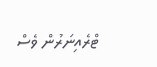ޓްރެއިނަރުން ވެސް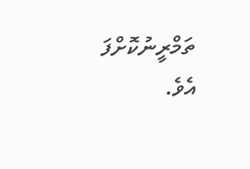ތަމްރީނުކޮށްފަ އެވެ.